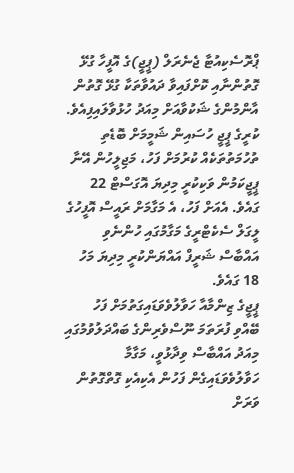ޕްރޮސެކިއުޓާ ޖެނެރަލް (ޕީޖީ)ގެ އޮފީހާ ގުޅޭ ގޮތުންނާއި ކޮށްފައިވާ ދައުވާތަކާ ގުޅޭ ގޮތުން އާންމުންގެ ޝަކުވާއަށް މިއަދު ހުޅުވާލައިފިއެވެ.
ކުރީގެ ޕީޖީ ހުސައިން ޝަމީމަށް ބޮޑެތި ތުހުމަތުތަކެއް ކުރުމަށް ފަހު، މަޖިލީހުން އޭނާ ޕީޖީކަމުން ވަކިކުރީ މިދިޔަ އޮގަސްޓް 22 ގައެވެ. އެއަށް ފަހު، އެ މަގާމަށް ރައީސް އޮފީހުގެ ލީގަލް ސެކެޓްރީގެ މަގާމުގައި ހުންނެވި އައްބާސް ޝަރީފް އައްޔަންކުރީ މިދިޔަ މަހު 18 ގައެވެ.
ޕީޖީގެ ޒިންމާއާ ހަވާލުވެވަޑައިގަތުމަށް ފަހު ބޭއްވި ފުރަތަމަ ނޫސްވެރިންގެ ބައްދަލުވުމުގައި މިއަދު އައްބާސް ވިދާޅުވީ، މަގާމާ ހަވާލުވެވަޑައިގެން ފަހުން އެކިއެކި ގޮތްގޮތުން ވަރަށް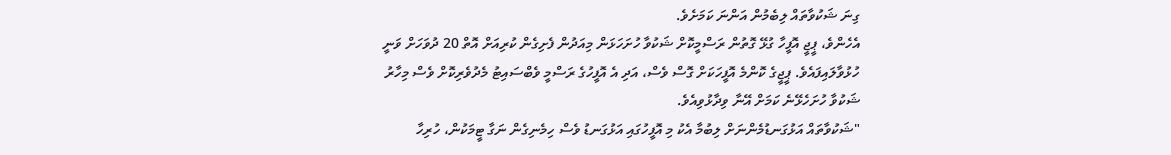ގިނަ ޝަކުވާތައް ލިބެމުން އަންނަ ކަމަށެވެ.
އެހެންވެ، ޕީޖީ އޮފީހާ ގުޅޭ ގޮތުން ރަސްމީކޮށް ޝަކުވާ ހުށަހަޅަން މިއަދުން ފެށިގެން ކުރިއަށް އޮތް 20 ދުވަހަށް ވަނީ ހުޅުވާލައިފައެވެ. ޕީޖީގެ ކޮންމެ އޮފީހަކަށް ގޮސް ވެސް، އަދި އެ އޮފީހުގެ ރަސްމީ ވެބްސައިޓު މެދުވެރިކޮށް ވެސް މިހާރު ޝަކުވާ ހުށަހެޅޭނެ ކަމަށް އޭނާ ވިދާޅުވިއެވެ.
"ޝަކުވާތައް އަޅުގަނޑުމެންނަށް ލިބުމާ އެކު މި އޮފީހުގައި އަޅުގަނޑު ވެސް ހިމެނިގެން ނަގާ ޓީމަކުން، ހުރިހާ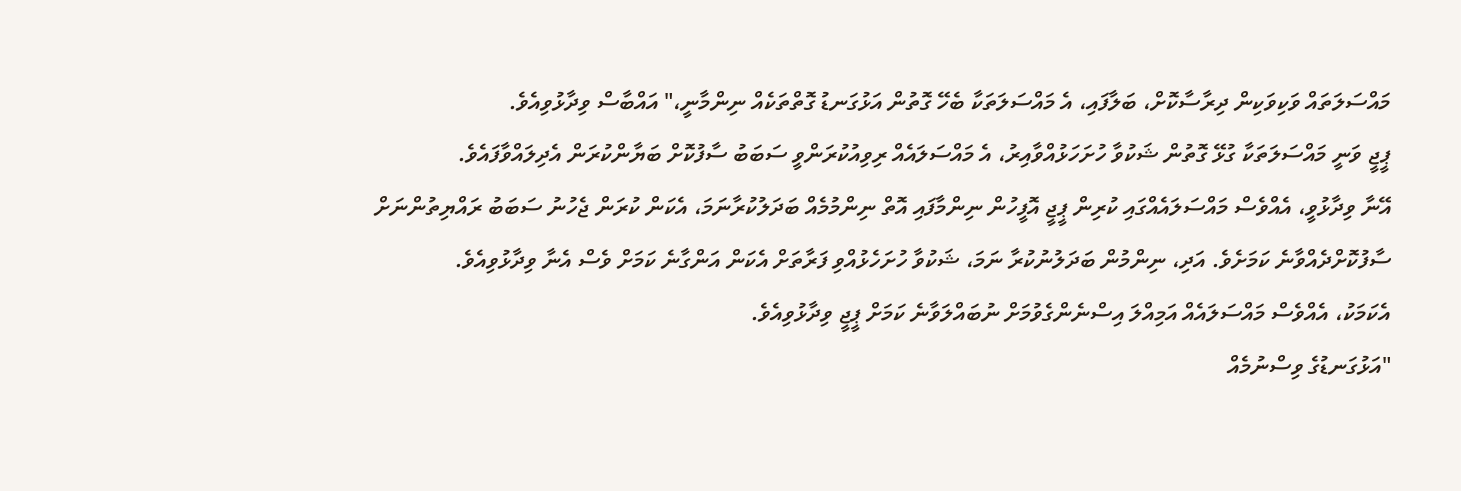މައްސަލަތައް ވަކިވަކިން ދިރާސާކޮށް، ބަލާފައި، އެ މައްސަލަތަކާ ބެހޭ ގޮތުން އަޅުގަނޑު ގޮތްތަކެއް ނިންމާނީ،" އައްބާސް ވިދާޅުވިއެވެ.
ޕީޖީ ވަނީ މައްސަލަތަކާ ގުޅޭ ގޮތުން ޝަކުވާ ހުށަހަޅުއްވާއިރު، އެ މައްސަލައެއް ރިވިއުކުރަންވީ ސަބަބު ސާފުކޮށް ބަޔާންކުރަން އެދިލައްވާފައެވެ.
އޭނާ ވިދާޅުވީ، އެއްވެސް މައްސަލައެއްގައި ކުރިން ޕީޖީ އޮފީހުން ނިންމާފައި އޮތް ނިންމުމެއް ބަދަލުކުރާނަމަ، އެކަން ކުރަން ޖެހުނު ސަބަބު ރައްޔިތުންނަށް ސާފުކޮށްދެއްވާނެ ކަމަށެވެ. އަދި، ނިންމުން ބަދަލުނުކުރާ ނަމަ، ޝަކުވާ ހުށަހެޅުއްވި ފަރާތަށް އެކަން އަންގާނެ ކަމަށް ވެސް އެނާ ވިދާޅުވިއެވެ.
އެކަމަކު، އެއްވެސް މައްސަލައެއް އަމިއްލަ އިސްނެންގެވުމަށް ނުބައްލަވާނެ ކަމަށް ޕީޖީ ވިދާޅުވިއެވެ.
"އަޅުގަނޑުގެ ވިސްނުމެއް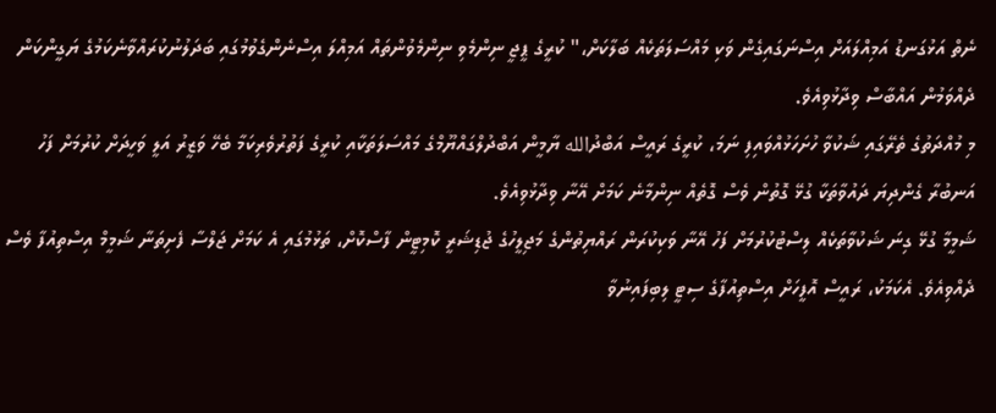ނެތް އަޅުގަނޑު އަމިއްލައަށް އިސްނަގައިގެން ވަކި މައްސަލަތަކެއް ބަލާކަށް،" ކުރީގެ ޕީޖީ ނިންމެވި ނިންމެވުންތައް އަމިއްލަ އިސްނެންގެވުމުގައި ބަދަލުނުކުރައްވާނެކަމުގެ ޔަގީންކަން ދެއްވަމުން އައްބާސް ވިދާޅުވިއެވެ.
މި މުއްދަތުގެ ތެރޭގައި ޝަކުވާ ހުށަހަޅުއްވައިފި ނަމަ، ކުރީގެ ރައީސް އަބްދުالله ޔާމީން އަބްދުލްގައްޔޫމްގެ މައްސަލަތަކާއި ކުރީގެ ފަތުރުވެރިކަމާ ބެހޭ ވަޒީރު އަލީ ވަހީދަށް ކުރުމަށް ފަހު އަނބުރާ ގެންދިޔަ ދައުވާތަކާ ގުޅޭ ގޮތުން ވެސް ގޮތެއް ނިންމާނެ ކަމަށް އޭނާ ވިދާޅުވިއެވެ.
ޝަމީމާ ގުޅޭ ގިނަ ޝަކުވާތަކެއް ލިސްޓުކުރުމަށް ފަހު އޭނާ ވަކިކުރަން ރައްޔިތުންގެ މަޖިލީހުގެ ޖުޑިޝަރީ ކޮމިޓީން ފާސްކޮށް، ތަޅުމުގައި އެ ކަމަށް ޖަލްސާ ފެށިތަނާ ޝަމީމް އިސްތިއުފާ ވެސް ދެއްވިއެވެ. އެކަމަކު، ރައީސް އޮފީހަށް އިސްތިއުފާގެ ސިޓީ ލިބިފައިނުވާ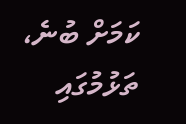ކަމަށް ބުނެ، ތަޅުމުގައި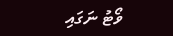ވޯޓު ނަގައި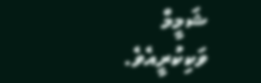ޝަމީމް ވަކިކުރީއެވެ.